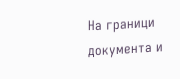На граници документа и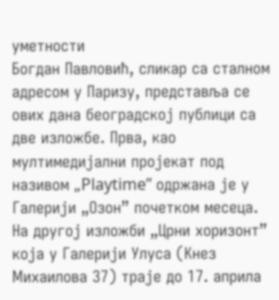уметности
Богдан Павловић, сликар са сталном адресом у Паризу, представља се ових дана београдској публици са две изложбе. Прва, као мултимедијални пројекат под називом „Playtime” одржана је у Галерији „Озон” почетком месеца. На другој изложби „Црни хоризонт” која у Галерији Улуса (Кнез Михаилова 37) траје до 17. априла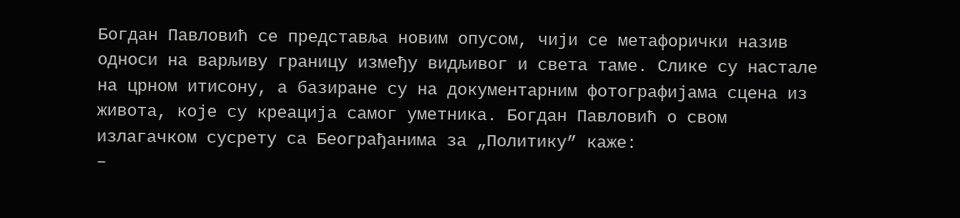Богдан Павловић се представља новим опусом, чији се метафорички назив односи на варљиву границу између видљивог и света таме. Слике су настале на црном итисону, а базиране су на документарним фотографијама сцена из живота, које су креација самог уметника. Богдан Павловић о свом излагачком сусрету са Београђанима за „Политику” каже:
–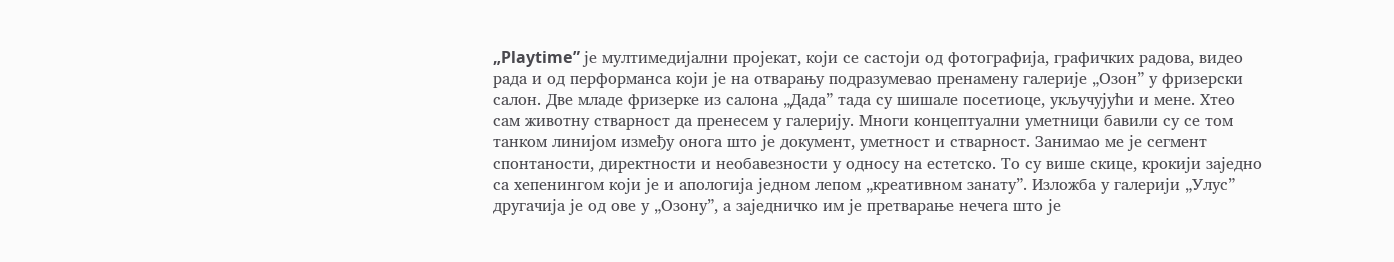„Playtime” је мултимедијални пројекат, који се састоји од фотографија, графичких радова, видео рада и од перформанса који је на отварању подразумевао пренамену галерије „Озон” у фризерски салон. Две младе фризерке из салона „Дада” тада су шишале посетиоце, укључујући и мене. Хтео сам животну стварност да пренесем у галерију. Многи концептуални уметници бавили су се том танком линијом између онога што је документ, уметност и стварност. Занимао ме је сегмент спонтаности, директности и необавезности у односу на естетско. Tо су више скице, крокији заједно са хепенингом који је и апологија једном лепом „креативном занату”. Изложба у галерији „Улус” другачија је од ове у „Озону”, а заједничко им је претварање нечега што је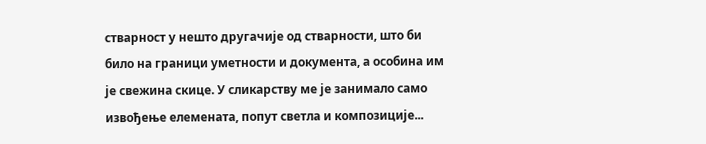стварност у нешто другачије од стварности, што би било на граници уметности и документа, а особина им је свежина скице. У сликарству ме je занимало само извођење елемената, попут светла и композиције...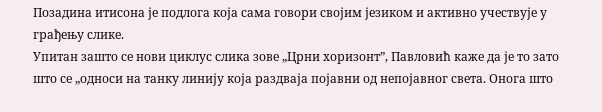Позадина итисона је подлога која сама говори својим језиком и активно учествује у грађењу слике.
Упитан зашто се нови циклус слика зове „Црни хоризонт”, Павловић каже да је то зато што се „односи на танку линију која раздваја појавни од непојавног света. Онога што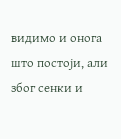видимо и онога што постоји, али због сенки и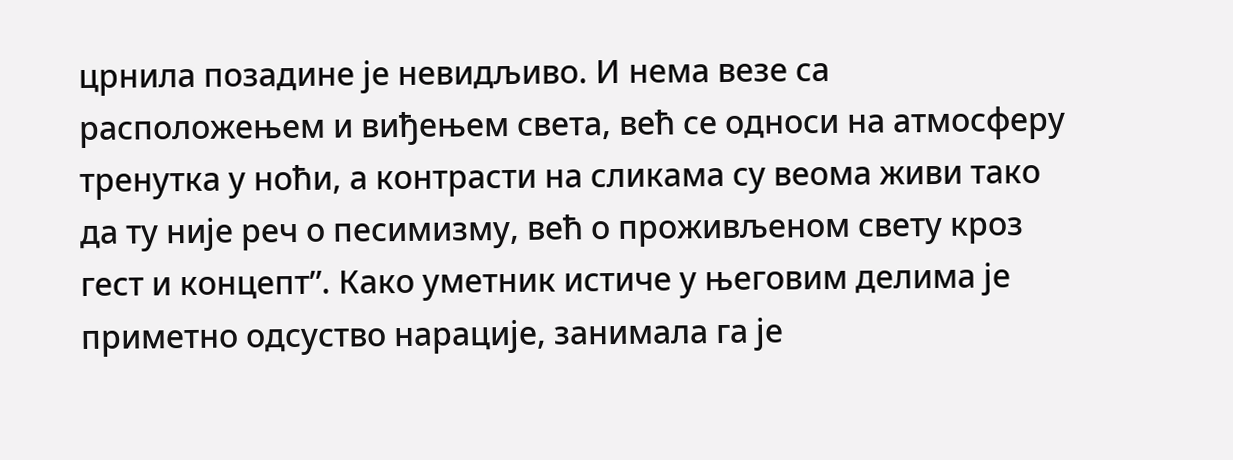црнила позадине је невидљиво. И нема везе са расположењем и виђењем света, већ се односи на атмосферу тренутка у ноћи, а контрасти на сликама су веома живи тако да ту није реч о песимизму, већ о проживљеном свету кроз гест и концепт”. Како уметник истиче у његовим делима је приметно одсуство нарације, занимала га је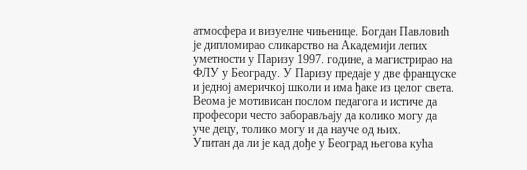атмосфера и визуелне чињенице. Богдан Павловић је дипломирао сликарство на Академији лепих уметности у Паризу 1997. године, а магистрирао на ФЛУ у Београду. У Паризу предаје у две француске и једној америчкој школи и има ђаке из целог света. Веома је мотивисан послом педагога и истиче да професори често заборављају да колико могу да уче децу, толико могу и да науче од њих.
Упитан да ли је кад дође у Београд његова кућа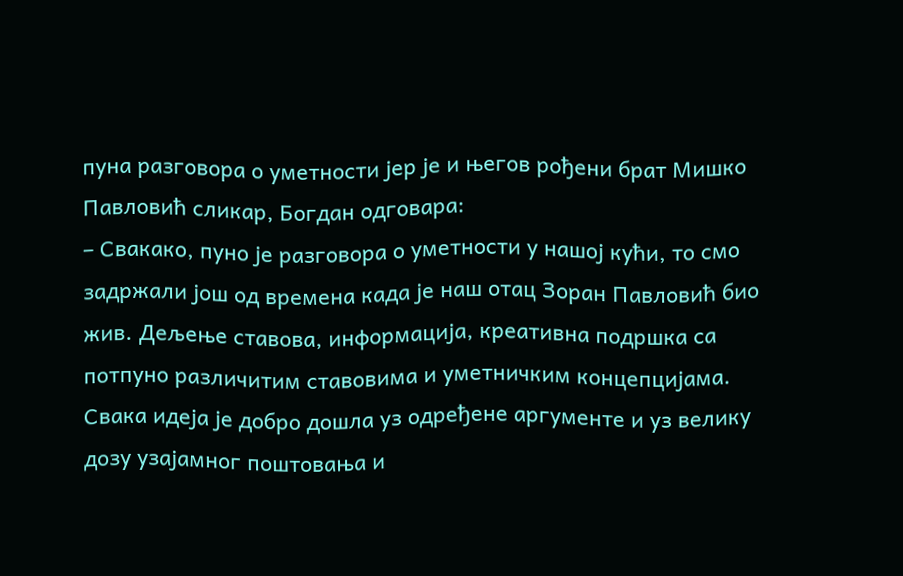пуна разговора о уметности јер је и његов рођени брат Мишко Павловић сликар, Богдан одговара:
– Свакако, пуно је разговора о уметности у нашој кући, то смо задржали још од времена када је наш отац Зоран Павловић био жив. Дељење ставова, информација, креативна подршка са потпуно различитим ставовима и уметничким концепцијама. Свака идеја је добро дошла уз одређене аргументе и уз велику дозу узајамног поштовања и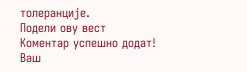толеранције.
Подели ову вест
Комeнтар успeшно додат!
Ваш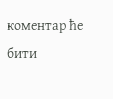комeнтар ћe бити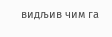видљив чим га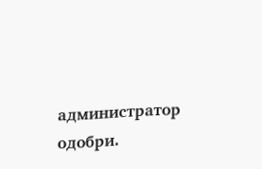администратор одобри.